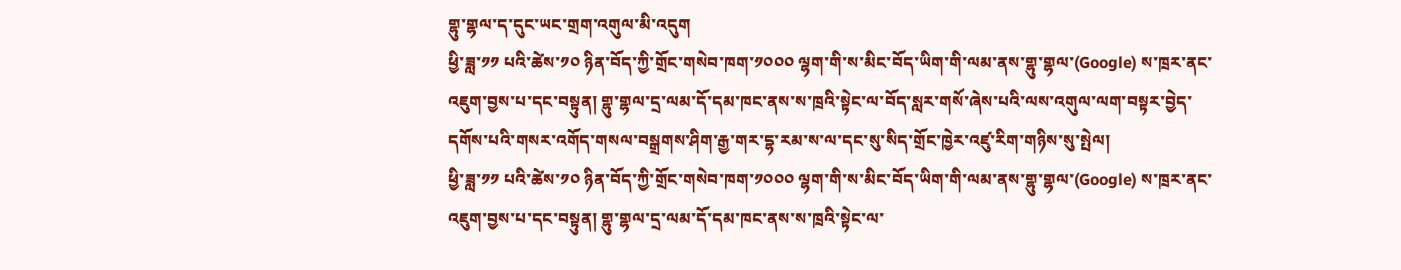གྷུ་གྷལ་ད་དུང་ཡང་གྲག་འགུལ་མི་འདུག
ཕྱི་ཟླ་༡༡ པའི་ཚེས་༡༠ ཉིན་བོད་ཀྱི་གྲོང་གསེབ་ཁག་༡༠༠༠ ལྷག་གི་ས་མིང་བོད་ཡིག་གི་ལམ་ནས་གྷུ་གྷལ་(Google) ས་ཁྲར་ནང་འཇུག་བྱས་པ་དང་བསྟུན། གྷུ་གྷལ་དྲ་ལམ་དོ་དམ་ཁང་ནས་ས་ཁྲའི་སྟེང་ལ་བོད་སླར་གསོ་ཞེས་པའི་ལས་འགུལ་ལག་བསྟར་བྱེད་དགོས་པའི་གསར་འགོད་གསལ་བསྒྲགས་ཤིག་རྒྱ་གར་དྷ་རམ་ས་ལ་དང་སུ་སིད་གྲོང་ཁྱེར་འཛུ་རིག་གཉིས་སུ་སྤེལ།
ཕྱི་ཟླ་༡༡ པའི་ཚེས་༡༠ ཉིན་བོད་ཀྱི་གྲོང་གསེབ་ཁག་༡༠༠༠ ལྷག་གི་ས་མིང་བོད་ཡིག་གི་ལམ་ནས་གྷུ་གྷལ་(Google) ས་ཁྲར་ནང་འཇུག་བྱས་པ་དང་བསྟུན། གྷུ་གྷལ་དྲ་ལམ་དོ་དམ་ཁང་ནས་ས་ཁྲའི་སྟེང་ལ་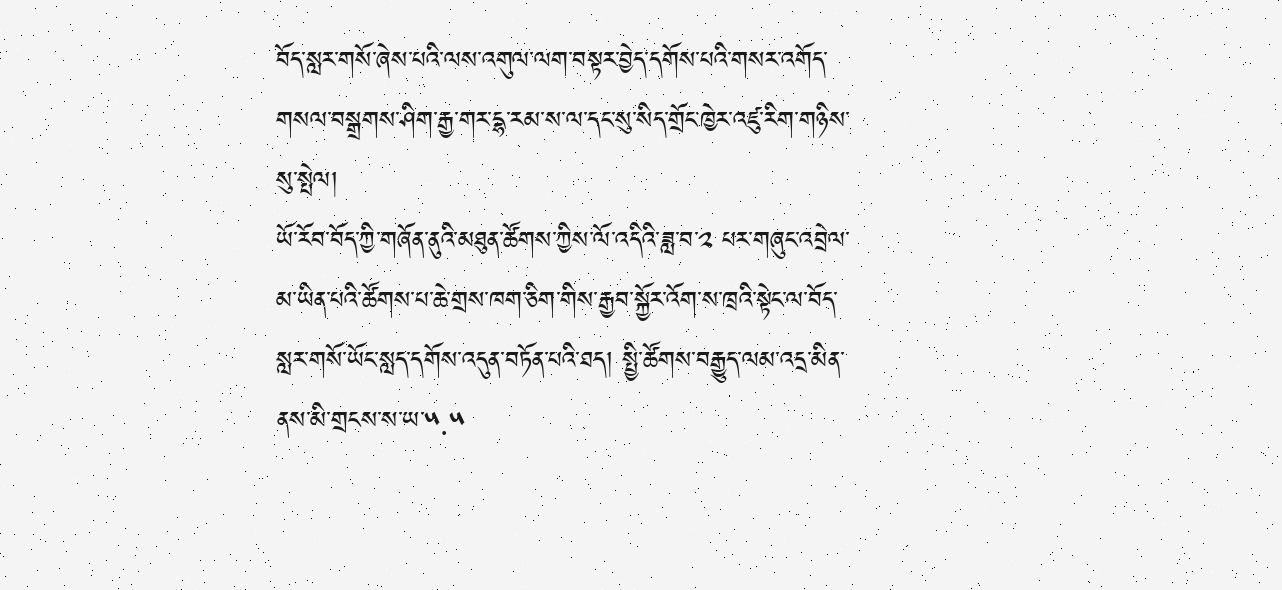བོད་སླར་གསོ་ཞེས་པའི་ལས་འགུལ་ལག་བསྟར་བྱེད་དགོས་པའི་གསར་འགོད་གསལ་བསྒྲགས་ཤིག་རྒྱ་གར་དྷ་རམ་ས་ལ་དང་སུ་སིད་གྲོང་ཁྱེར་འཛུ་རིག་གཉིས་སུ་སྤེལ།
ཡོ་རོབ་བོད་ཀྱི་གཞོན་ནུའི་མཐུན་ཚོགས་ཀྱིས་ལོ་འདིའི་ཟླ་བ་༢ པར་གཞུང་འབྲེལ་མ་ཡིན་པའི་ཚོགས་པ་ཆེ་གྲས་ཁག་ཅིག་གིས་རྒྱབ་སྐྱོར་འོག་ས་ཁྲའི་སྟེང་ལ་བོད་སླར་གསོ་ཡོང་སླད་དགོས་འདུན་བཏོན་པའི་ཐད། སྤྱི་ཚོགས་བརྒྱུད་ལམ་འདྲ་མིན་ནས་མི་གྲངས་ས་ཡ་༥.༥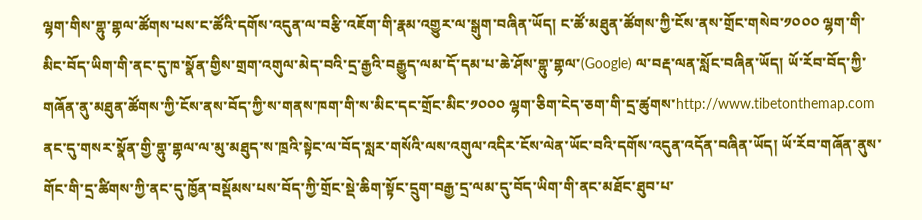ལྷག་གིས་གྷུ་གྷལ་ཚོགས་པས་ང་ཚོའི་དགོས་འདུན་ལ་བརྩི་འཇོག་གི་རྣམ་འགྱུར་ལ་སྒུག་བཞིན་ཡོད། ང་ཚོ་མཐུན་ཚོགས་ཀྱི་ངོས་ནས་གྲོང་གསེབ་༡༠༠༠ ལྷག་གི་མིང་བོད་ཡིག་གི་ནང་དུ་ཁ་སྣོན་གྱིས་གྲག་འགུལ་མེད་བའི་དྲ་རྒྱའི་བརྒྱུད་ལམ་དོ་དམ་པ་ཆེ་ཤོས་གྷུ་གྷལ་(Google) ལ་བརྡ་ལན་སློང་བཞིན་ཡོད། ཡོ་རོབ་བོད་ཀྱི་གཞོན་ནུ་མཐུན་ཚོགས་ཀྱི་ངོས་ནས་བོད་ཀྱི་ས་གནས་ཁག་གི་ས་མིང་དང་གྲོང་མིང་༡༠༠༠ ལྷག་ཅིག་ངེད་ཅག་གི་དྲ་ཚུགས་http://www.tibetonthemap.com ནང་དུ་གསར་སྣོན་གྱི་གྷུ་གྷལ་ལ་མུ་མཐུད་ས་ཁྲའི་སྟེང་ལ་བོད་སླར་གསོའི་ལས་འགུལ་འདིར་ངོས་ལེན་ཡོང་བའི་དགོས་འདུན་འདོན་བཞིན་ཡོད། ཡོ་རོབ་གཞོན་ནུས་གོང་གི་དྲ་ཚིགས་ཀྱི་ནང་དུ་ཁྱོན་བསྡོམས་པས་བོད་ཀྱི་གྲོང་སྡེ་ཆིག་སྟོང་དྲུག་བརྒྱ་དྲ་ལམ་དུ་བོད་ཡིག་གི་ནང་མཐོང་ཐུབ་པ་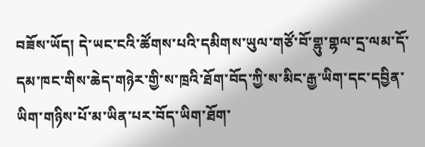བཟོས་ཡོད། དེ་ཡང་ངའི་ཚོགས་པའི་དམིགས་ཡུལ་གཙོ་བོ་གྷུ་གྷལ་དྲ་ལམ་དོ་དམ་ཁང་གིས་ཆེད་གཉེར་གྱི་ས་ཁྲའི་ཐོག་བོད་ཀྱི་ས་མིང་རྒྱ་ཡིག་དང་དབྱིན་ཡིག་གཉིས་པོ་མ་ཡིན་པར་བོད་ཡིག་ཐོག་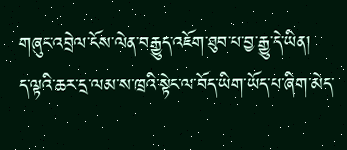གཞུང་འབྲེལ་ངོས་ལེན་བརྒྱུད་འཇོག་ཐུབ་པ་བྱ་རྒྱུ་དེ་ཡིན།
ད་ལྟའི་ཆར་དྲ་ལམ་ས་ཁྲའི་སྟེང་ལ་བོད་ཡིག་ཡོད་པ་ཞིག་མེད་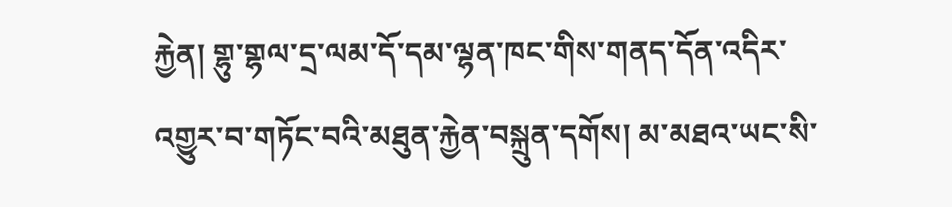རྐྱེན། གྷུ་གྷལ་དྲ་ལམ་དོ་དམ་ལྷན་ཁང་གིས་གནད་དོན་འདིར་འགྱུར་བ་གཏོང་བའི་མཐུན་རྐྱེན་བསྐྲུན་དགོས། མ་མཐའ་ཡང་སི་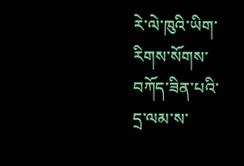རེ་ལེ་ཁུའི་ཡིག་རིགས་སོགས་བཀོད་ཟིན་པའི་དྲ་ལམ་ས་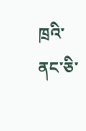ཁྲའི་ནང་ཅི་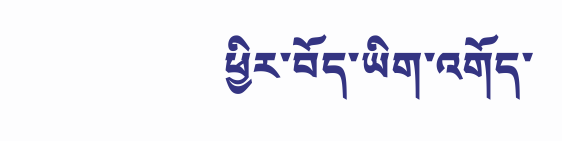ཕྱིར་བོད་ཡིག་འགོད་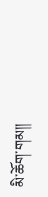མི་ཆོག་གམ།།